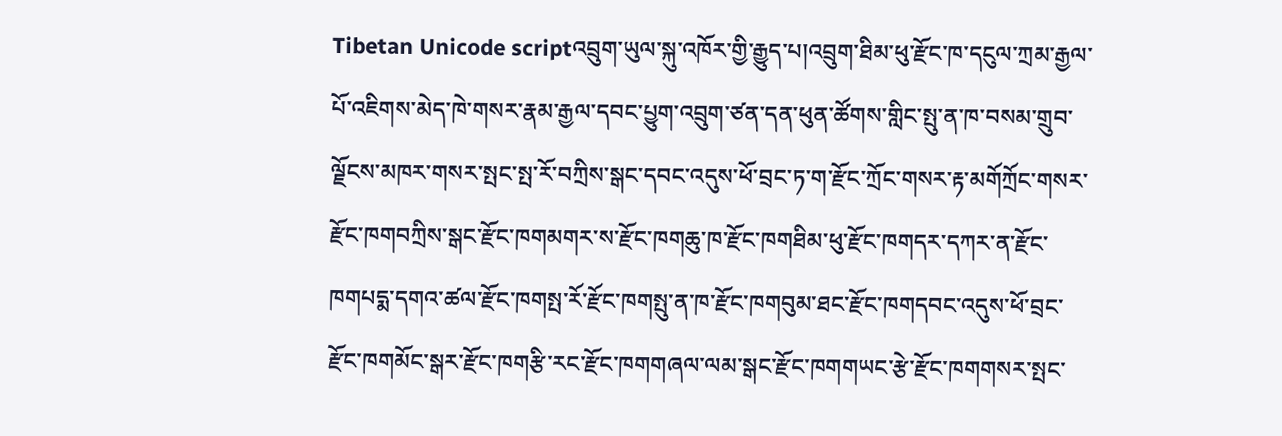Tibetan Unicode scriptའབྲུག་ཡུལ་སྐུ་འཁོར་གྱི་རྒྱུད་པ།འབྲུག་ཐིམ་ཕུ་རྫོང་ཁ་དངུལ་ཀྲམ་རྒྱལ་པོ་འཇིགས་མེད་ཁེ་གསར་རྣམ་རྒྱལ་དབང་པྱུག་འབྲུག་ཙན་དན་ཕུན་ཚོགས་གླིང་སྤུ་ན་ཁ་བསམ་གྲུབ་ལྗོངས་མཁར་གསར་སྤང་སྤ་རོ་བཀྲིས་སྒང་དབང་འདུས་ཕོ་བྲང་ཏ་ག་རྫོང་ཀྲོང་གསར་རྟ་མགོཀྲོང་གསར་རྫོང་ཁགབཀྲིས་སྒང་རྫོང་ཁགམགར་ས་རྫོང་ཁགཆུ་ཁ་རྫོང་ཁགཐིམ་ཕུ་རྫོང་ཁགདར་དཀར་ན་རྫོང་ཁགཔདྨ་དགའ་ཚལ་རྫོང་ཁགསྤ་རོ་རྫོང་ཁགསྤུ་ན་ཁ་རྫོང་ཁགབུམ་ཐང་རྫོང་ཁགདབང་འདུས་ཕོ་བྲང་རྫོང་ཁགམོང་སྒར་རྫོང་ཁགརྩི་རང་རྫོང་ཁགགཞལ་ལམ་སྒང་རྫོང་ཁགགཡང་རྩེ་རྫོང་ཁགགསར་སྤང་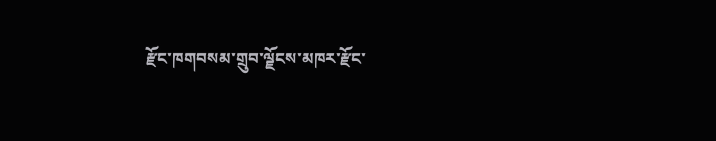རྫོང་ཁགབསམ་གྲུབ་ལྗོངས་མཁར་རྫོང་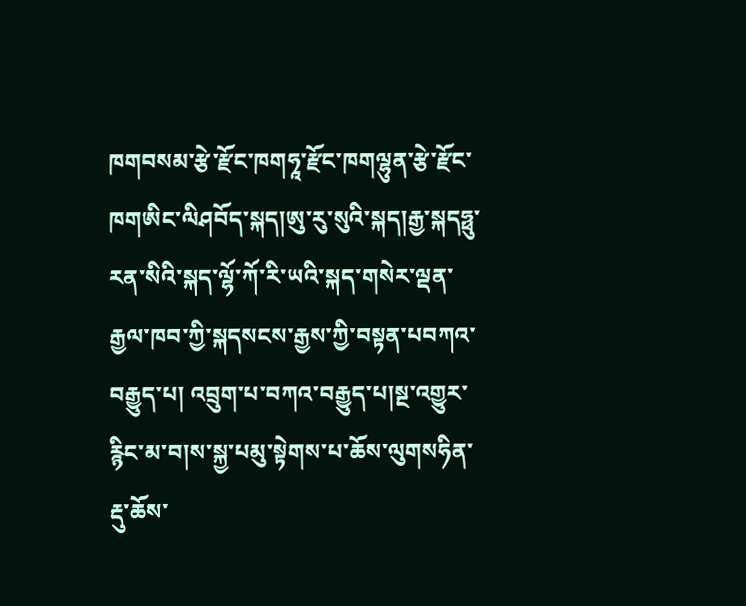ཁགབསམ་རྩེ་རྫོང་ཁགཧཱ་རྫོང་ཁགལྷུན་རྩེ་རྫོང་ཁགཨིང་ལིཤབོད་སྐད།ཨུ་རུ་སུའི་སྐད།རྒྱ་སྐདཧྥུ་རན་སིའི་སྐད་ལྷོ་ཀོ་རི་ཡའི་སྐད་གསེར་ལྡན་རྒྱལ་ཁབ་ཀྱི་སྐདསངས་རྒྱས་ཀྱི་བསྟན་པབཀའ་བརྒྱུད་པ། འབྲུག་པ་བཀའ་བརྒྱུད་པ།སྔ་འགྱུར་རྙིང་མ་བ།ས་སྐྱ་པམུ་སྟེགས་པ་ཆོས་ལུགསཧིན་རྡུ་ཆོས་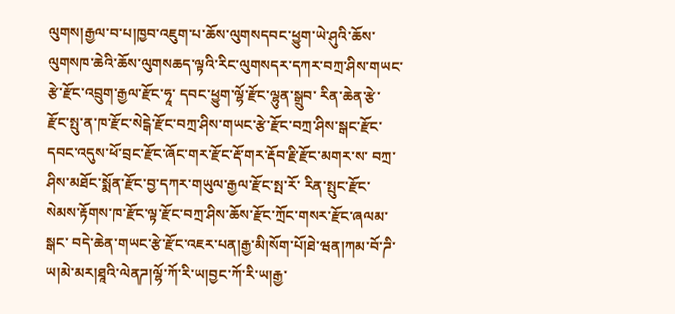ལུགས།རྒྱལ་བ་པ།ཁྱབ་འཇུག་པ་ཆོས་ལུགསདབང་ཕྱུག་ཡེ་ཤུའི་ཆོས་ལུགསཁ་ཆེའི་ཆོས་ལུགསཆད་ལྟའི་རིང་ལུགསདར་དཀར་བཀྲ་ཤིས་གཡང་རྩེ་རྫོང་འབྲུག་རྒྱལ་རྫོང་ཧཱ་ དབང་ཕྱུག་ལྷོ་རྫོང་ལྷུན་སྒྲུབ་ རིན་ཆེན་རྩེ་ རྫོང་སྤུ་ན་ཁ་རྫོང་སེངྒེ་རྫོང་བཀྲ་ཤིས་གཡང་རྩེ་རྫོང་བཀྲ་ཤིས་སྒང་རྫོང་དབང་འདུས་ཕོ་བྲང་རྫོང་ཞོང་གར་རྫོང་རྡོ་གར་རྡོབ་རྗི་རྫོང་མགར་ས་ བཀྲ་ཤིས་མཐོང་སྨོན་རྫོང་བྱ་དཀར་གཡུལ་རྒྱལ་རྫོང་སྤ་རོ་ རིན་སྤུང་རྫོང་སེམས་རྟོགས་ཁ་རྫོང་ལྟ་རྫོང་བཀྲ་ཤིས་ཆོས་རྫོང་ཀྲོང་གསར་རྫོང་ཞལམ་སྒང་ བདེ་ཆེན་གཡང་རྩེ་རྫོང་འཇར་པན།རྒྱ་མི།སོག་པོ།ཐེ་ཝན།ཀམ་བོ་ཌི་ཡ།མེ་མར།ཐཱའི་ལེནཌ།ལྷོ་ཀོ་རི་ཡ།བྱང་ཀོ་རི་ཡ།རྒྱ་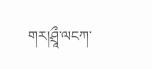གར།ཤྲཱྀ་ལངཀ་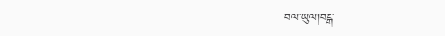བལ་ཡུལ།བངྒ་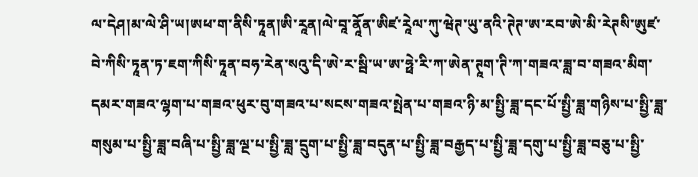ལ་དེཤ།མ་ལེ་ཤི་ཡ།ཨཕ་ག་ནིསི་ཏཱན།ཨི་རཱན།ལེ་བཱ་ནཱོན་ཨིཛ་རཱེལ་ཀུ་ཝེཊ་ཡུ་ནའི་ཊེཊ་ཨ་རབ་ཨེ་མི་རེཊསི་ཨུཛ་བེ་ཀིསི་ཏཱན་ཏ་ཇག་ཀིསི་ཏཱན་བཧ་རེན་སའུ་དི་ཨེ་ར་སྦི་ཡ་ཨ་ཧྥེ་རི་ཀ་ཨེན་ཊཱག་ཊི་ཀ་གཟའ་ཟླ་བ་གཟའ་མིག་དམར་གཟའ་ལྷག་པ་གཟའ་ཕུར་བུ་གཟའ་པ་སངས་གཟའ་སྤེན་པ་གཟའ་ཉི་མ་སྤྱི་ཟླ་དང་པོ་སྤྱི་ཟླ་གཉིས་པ་སྤྱི་ཟླ་གསུམ་པ་སྤྱི་ཟླ་བཞི་པ་སྤྱི་ཟླ་ལྔ་པ་སྤྱི་ཟླ་དྲུག་པ་སྤྱི་ཟླ་བདུན་པ་སྤྱི་ཟླ་བརྒྱད་པ་སྤྱི་ཟླ་དགུ་པ་སྤྱི་ཟླ་བཅུ་པ་སྤྱི་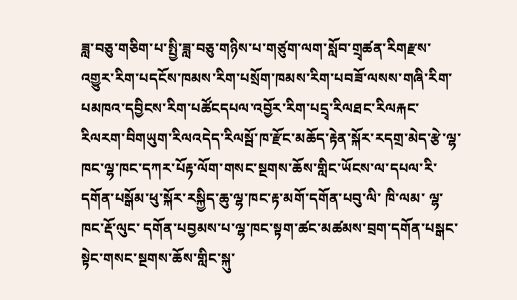ཟླ་བཅུ་གཅིག་པ་སྤྱི་ཟླ་བཅུ་གཉིས་པ་གཙུག་ལག་སློབ་གྲྭཚན་རིགརྫས་འགྱུར་རིག་པདངོས་ཁམས་རིག་པསྲོག་ཁམས་རིག་པབཟོ་ལསས་གཞི་རིག་པམཁའ་དབྱིངས་རིག་པཚོངདཔལ་འབྱོར་རིག་པདྲྭ་རིལཐང་རིལརྐང་རིལརག་བིགཡུག་རིལའདེད་རིལསྦོ་ཁ་རྫོང་མཆོད་རྟེན་སྐོར་རདགྲ་མེད་རྩེ་ལྷ་ཁང་ལྷ་ཁང་དཀར་པོརྟ་ལོག་གསང་སྔགས་ཆོས་གླིང་ཡོངས་ལ་དཔལ་རི་དགོན་པསྒོམ་ཕུ་སྐོར་རསྐྱིད་ཆུ་ལྷ་ཁང་རྟ་མགོ་དགོན་པབུ་ལི་ ཁི་ལམ་ ལྷ་ཁང་རྡོ་ལུང་ དགོན་པབྱམས་པ་ལྷ་ཁང་སྟག་ཚང་མཚམས་བྲག་དགོན་པསྒང་སྟེང་གསང་སྔགས་ཆོས་གླིང་སྐུ་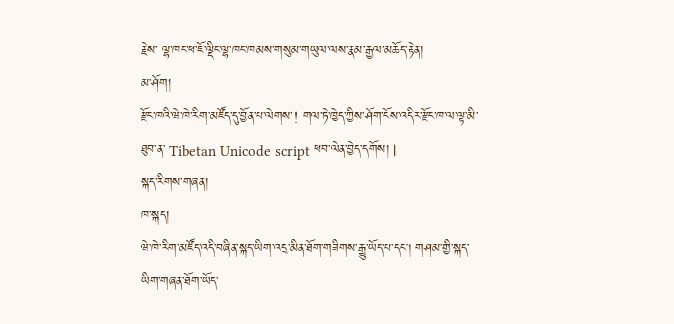རྗེས་ ལྷ་ཁང་ཕ་ཇོ་ལྡིང་ལྷ་ཁང་ཁམས་གསུམ་གཡུལ་ལས་རྣམ་རྒྱལ་མཆོད་རྟེན།
མ་ཤོག།
རྫོང་ཁའི་ཝེ་ཁེ་རིག་མཛོད་དུ་བྱོན་པ་ལེགས་! གལ་ཏེ་ཁྱེད་ཀྱིས་ཤོག་ངོས་འདིར་རྫོང་ཁ་ལ་ལྟ་མི་ཐུབ་ན་ Tibetan Unicode script ཕབ་ལེན་བྱེད་དགོས། |
སྐད་རིགས་གཞན།
ཁ་སྐད།
ཝེ་ཁེ་རིག་མཛོད་འདི་བཞིན་སྐད་ཡིག་འདྲ་མིན་ཐོག་གཟིགས་རྒྱུ་ཡོད་པ་དང། གཤམ་གྱི་སྐད་ཡིག་གཞན་ཐོག་ཡོད་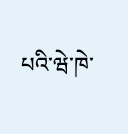པའི་ཝེ་ཁེ་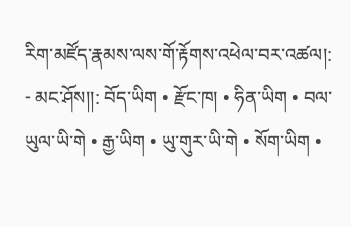རིག་མཛོད་རྣམས་ལས་གོ་རྟོགས་འཕེལ་བར་འཚལ།:
- མང་ཤོས།།: བོད་ཡིག • རྫོང་ཁ། • ཧིན་ཡིག • བལ་ཡུལ་ཡི་གེ • རྒྱ་ཡིག • ཡུ་གུར་ཡི་གེ • སོག་ཡིག •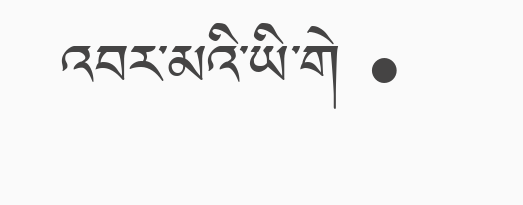འབར་མའི་ཡི་གེ •